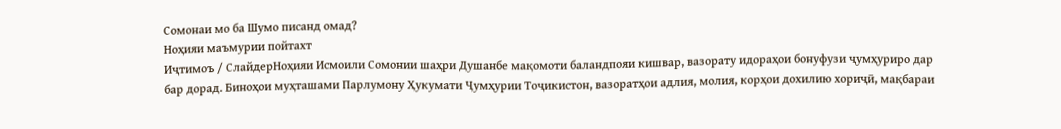Сомонаи мо ба Шумо писанд омад?
Ноҳияи маъмурии пойтахт
Иҷтимоъ / СлайдерНоҳияи Исмоили Сомонии шаҳри Душанбе мақомоти баландпояи кишвар, вазорату идораҳои бонуфузи ҷумҳуриро дар бар дорад. Биноҳои муҳташами Парлумону Ҳукумати Ҷумҳурии Тоҷикистон, вазоратҳои адлия, молия, корҳои дохилию хориҷӣ, мақбараи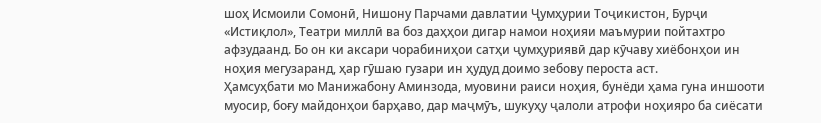шоҳ Исмоили Сомонӣ, Нишону Парчами давлатии Ҷумҳурии Тоҷикистон, Бурҷи «Истиқлол», Театри миллӣ ва боз даҳҳои дигар намои ноҳияи маъмурии пойтахтро афзудаанд. Бо он ки аксари чорабиниҳои сатҳи ҷумҳуриявӣ дар кӯчаву хиёбонҳои ин ноҳия мегузаранд, ҳар гӯшаю гузари ин ҳудуд доимо зебову пероста аст.
Ҳамсуҳбати мо Манижабону Аминзода, муовини раиси ноҳия, бунёди ҳама гуна иншооти муосир, боғу майдонҳои барҳаво, дар маҷмӯъ, шукуҳу ҷалоли атрофи ноҳияро ба сиёсати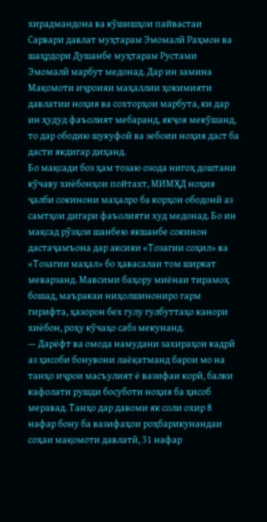хирадмандона ва кӯшишҳои пайвастаи Сарвари давлат муҳтарам Эмомалӣ Раҳмон ва шаҳрдори Душанбе муҳтарам Рустами Эмомалӣ марбут медонад. Дар ин замина Мақомоти иҷроияи маҳаллии ҳокимияти давлатии ноҳия ва сохторҳои марбута, ки дар ин ҳудуд фаъолият мебаранд, якҷоя мекӯшанд, то дар ободию шукуфоӣ ва зебоии ноҳия даст ба дасти якдигар диҳанд.
Бо мақсади боз ҳам тозаю озода нигоҳ доштани кӯчаву хиёбонҳои пойтахт, МИМҲД ноҳия ҷалби сокинони маҳалро ба корҳои ободонӣ аз самтҳои дигари фаъолияти худ медонад. Бо ин мақсад рӯзҳои шанбею якшанбе сокинон дастаҷамъона дар аксияи «Тозагии соҳил» ва «Тозагии маҳал» бо ҳавасалаи том ширкат меварзанд. Мавсими баҳору миёнаи тирамоҳ бошад, маъракаи ниҳолшинониро гарм гирифта, ҳазорон бех гулу гулбуттаҳо канори хиёбон, роҳу кӯчаҳо сабз мекунанд.
— Дарёфт ва омода намудани захираҳои кадрӣ аз ҳисоби бонувони лаёқатманд барои мо на танҳо иҷрои масъулият ё вазифаи корӣ, балки кафолати рушди босуботи ноҳия ба ҳисоб меравад. Танҳо дар давоми як соли охир 8 нафар бону ба вазифаҳои роҳбарикунандаи соҳаи мақомоти давлатӣ, 31 нафар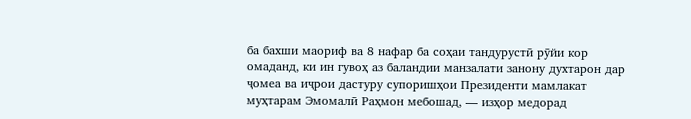ба бахши маориф ва 8 нафар ба соҳаи тандурустӣ рӯйи кор омаданд, ки ин гувоҳ аз баландии манзалати занону духтарон дар ҷомеа ва иҷрои дастуру супоришҳои Президенти мамлакат муҳтарам Эмомалӣ Раҳмон мебошад, — изҳор медорад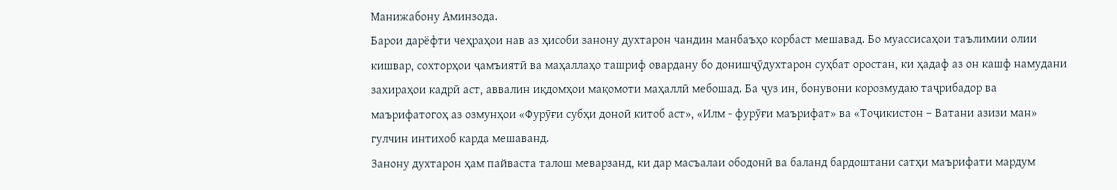Манижабону Аминзода.
Барои дарёфти чеҳраҳои нав аз ҳисоби занону духтарон чандин манбаъҳо корбаст мешавад. Бо муассисаҳои таълимии олии кишвар, сохторҳои ҷамъиятӣ ва маҳаллаҳо ташриф овардану бо донишҷӯдухтарон суҳбат оростан, ки ҳадаф аз он кашф намудани захираҳои кадрӣ аст, аввалин иқдомҳои мақомоти маҳаллӣ мебошад. Ба ҷуз ин, бонувони корозмудаю таҷрибадор ва маърифатогоҳ аз озмунҳои «Фурӯғи субҳи доноӣ китоб аст», «Илм - фурӯғи маърифат» ва «Тоҷикистон – Ватани азизи ман» гулчин интихоб карда мешаванд.
Занону духтарон ҳам пайваста талош меварзанд, ки дар масъалаи ободонӣ ва баланд бардоштани сатҳи маърифати мардум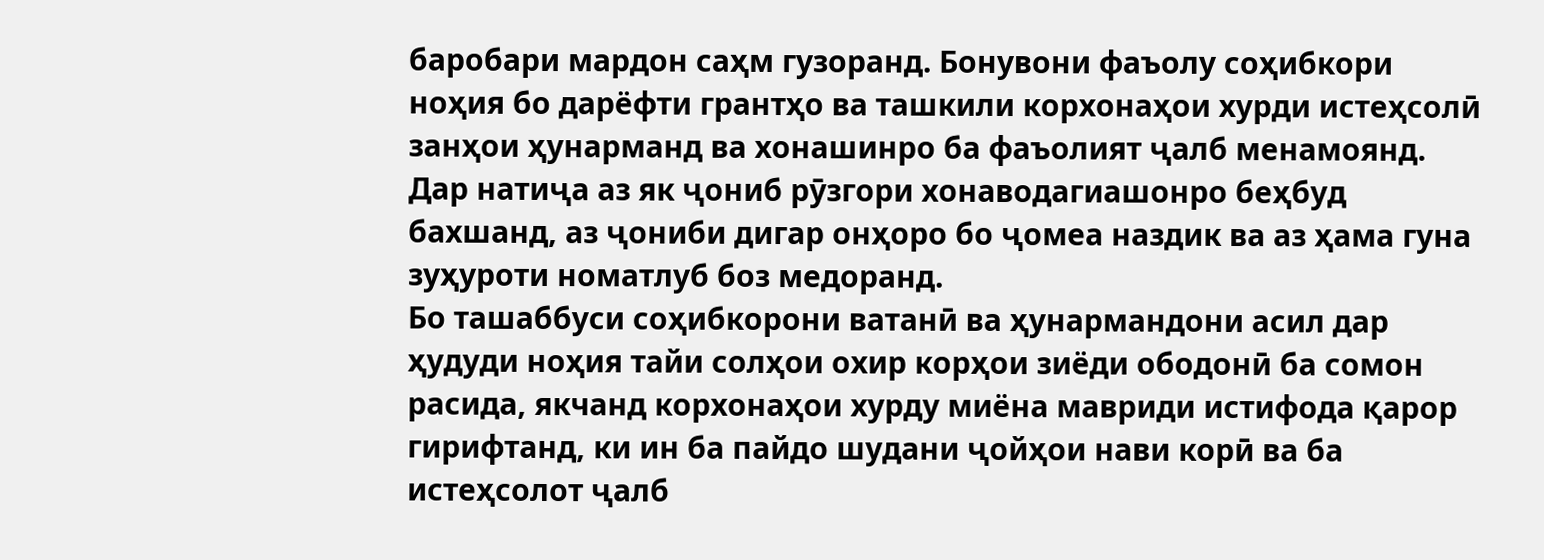баробари мардон саҳм гузоранд. Бонувони фаъолу соҳибкори ноҳия бо дарёфти грантҳо ва ташкили корхонаҳои хурди истеҳсолӣ занҳои ҳунарманд ва хонашинро ба фаъолият ҷалб менамоянд. Дар натиҷа аз як ҷониб рӯзгори хонаводагиашонро беҳбуд бахшанд, аз ҷониби дигар онҳоро бо ҷомеа наздик ва аз ҳама гуна зуҳуроти номатлуб боз медоранд.
Бо ташаббуси соҳибкорони ватанӣ ва ҳунармандони асил дар ҳудуди ноҳия тайи солҳои охир корҳои зиёди ободонӣ ба сомон расида, якчанд корхонаҳои хурду миёна мавриди истифода қарор гирифтанд, ки ин ба пайдо шудани ҷойҳои нави корӣ ва ба истеҳсолот ҷалб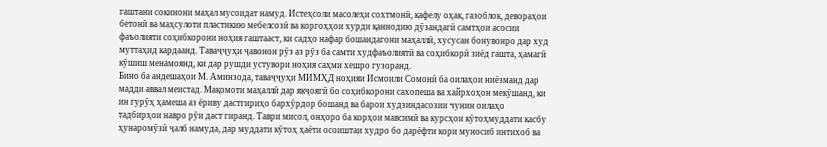гаштани сокинони маҳал мусоидат намуд. Истеҳсоли масолеҳи сохтмонӣ, кафелу оҳак, газоблок, девораҳои бетонӣ ва маҳсулоти пластикию мебелсозӣ ва коргоҳҳои хурди қаннодию дӯзандагӣ самтҳои асосии фаъолияти соҳибкорони ноҳия гаштааст, ки садҳо нафар бошандагони маҳаллӣ, хусусан бонувонро дар худ муттаҳид кардаанд. Таваҷҷуҳи ҷавонон рӯз аз рӯз ба самти худфаъолиятӣ ва соҳибкорӣ зиёд гашта, ҳамагӣ кӯшиш менамоянд, ки дар рушди устувори ноҳия саҳми хешро гузоранд.
Бино ба андешаҳои М. Аминзода, таваҷҷуҳи МИМҲД ноҳияи Исмоили Сомонӣ ба оилаҳои ниёзманд дар мадди аввал меистад. Мақомоти маҳаллӣ дар якҷоягӣ бо соҳибкорони сахопеша ва хайрхоҳон мекӯшанд, ки ин гурӯҳ ҳамеша аз ёриву дастгириҳо бархӯрдор бошанд ва барои худзиндасозии чунин оилаҳо тадбирҳои навро рӯи даст гиранд. Таври мисол, онҳоро ба корҳои мавсимӣ ва курсҳои кӯтоҳмуддати касбу ҳунаромӯзӣ ҷалб намуда, дар муддати кӯтоҳ ҳаёти осоиштаи худро бо дарёфти кори муносиб интихоб ва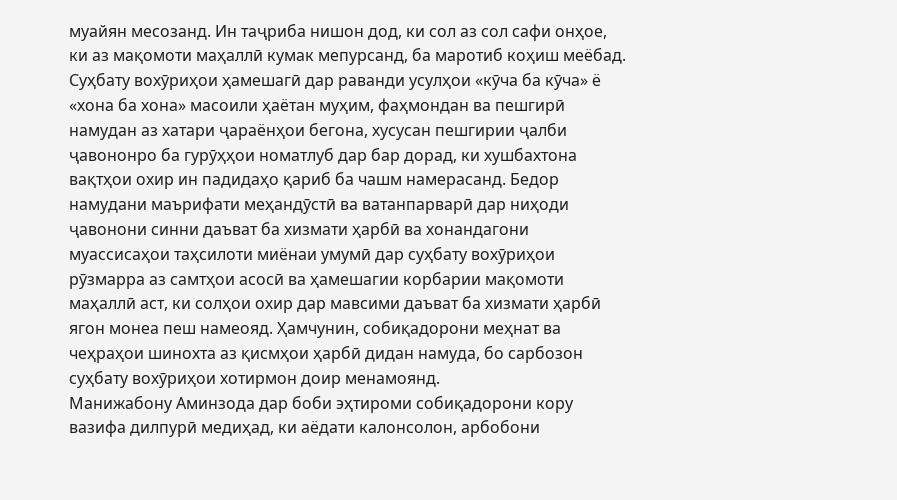муайян месозанд. Ин таҷриба нишон дод, ки сол аз сол сафи онҳое, ки аз мақомоти маҳаллӣ кумак мепурсанд, ба маротиб коҳиш меёбад.
Суҳбату вохӯриҳои ҳамешагӣ дар раванди усулҳои «кӯча ба кӯча» ё «хона ба хона» масоили ҳаётан муҳим, фаҳмондан ва пешгирӣ намудан аз хатари ҷараёнҳои бегона, хусусан пешгирии ҷалби ҷавононро ба гурӯҳҳои номатлуб дар бар дорад, ки хушбахтона вақтҳои охир ин падидаҳо қариб ба чашм намерасанд. Бедор намудани маърифати меҳандӯстӣ ва ватанпарварӣ дар ниҳоди ҷавонони синни даъват ба хизмати ҳарбӣ ва хонандагони муассисаҳои таҳсилоти миёнаи умумӣ дар суҳбату вохӯриҳои рӯзмарра аз самтҳои асосӣ ва ҳамешагии корбарии мақомоти маҳаллӣ аст, ки солҳои охир дар мавсими даъват ба хизмати ҳарбӣ ягон монеа пеш намеояд. Ҳамчунин, собиқадорони меҳнат ва чеҳраҳои шинохта аз қисмҳои ҳарбӣ дидан намуда, бо сарбозон суҳбату вохӯриҳои хотирмон доир менамоянд.
Манижабону Аминзода дар боби эҳтироми собиқадорони кору вазифа дилпурӣ медиҳад, ки аёдати калонсолон, арбобони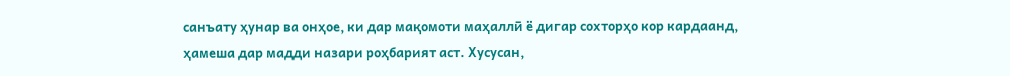санъату ҳунар ва онҳое, ки дар мақомоти маҳаллӣ ё дигар сохторҳо кор кардаанд, ҳамеша дар мадди назари роҳбарият аст. Хусусан,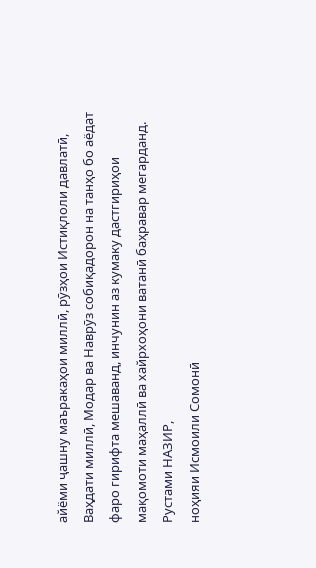айёми ҷашну маъракаҳои миллӣ, рӯзҳои Истиқлоли давлатӣ, Ваҳдати миллӣ, Модар ва Наврӯз собиқадорон на танҳо бо аёдат фаро гирифта мешаванд, инчунин аз кумаку дастгириҳои мақомоти маҳаллӣ ва хайрхоҳони ватанӣ баҳравар мегарданд.
Рустами НАЗИР,
ноҳияи Исмоили Сомонӣ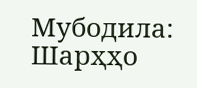Мубодила:
Шарҳҳо